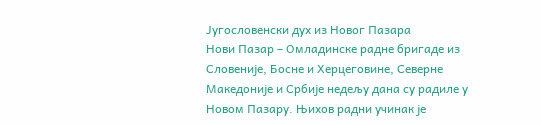Југословенски дух из Новог Пазара
Нови Пазар – Омладинске радне бригаде из Словеније, Босне и Херцеговине, Северне Македоније и Србије недељу дана су радиле у Новом Пазару. Њихов радни учинак је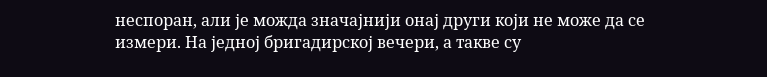неспоран, али је можда значајнији онај други који не може да се измери. На једној бригадирској вечери, а такве су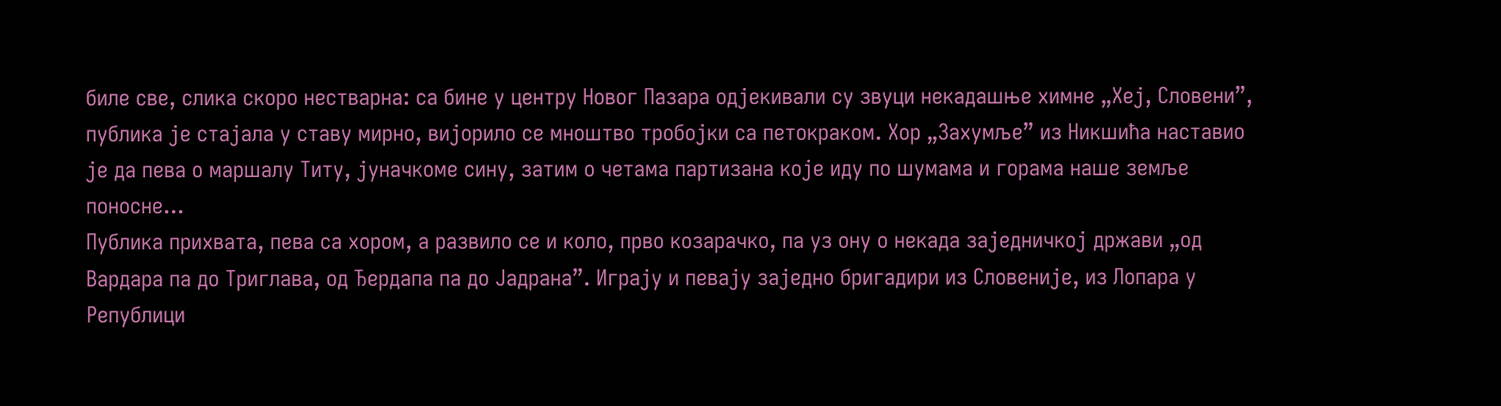биле све, слика скоро нестварна: са бине у центру Новог Пазара одјекивали су звуци некадашње химне „Хеј, Словени”, публика је стајала у ставу мирно, вијорило се мноштво тробојки са петокраком. Хор „Захумље” из Никшића наставио је да пева о маршалу Титу, јуначкоме сину, затим о четама партизана које иду по шумама и горама наше земље поносне...
Публика прихвата, пева са хором, а развило се и коло, прво козарачко, па уз ону о некада заједничкој држави „од Вардара па до Триглава, од Ђердапа па до Јадрана”. Играју и певају заједно бригадири из Словеније, из Лопара у Републици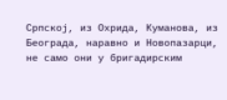Српској, из Охрида, Куманова, из Београда, наравно и Новопазарци, не само они у бригадирским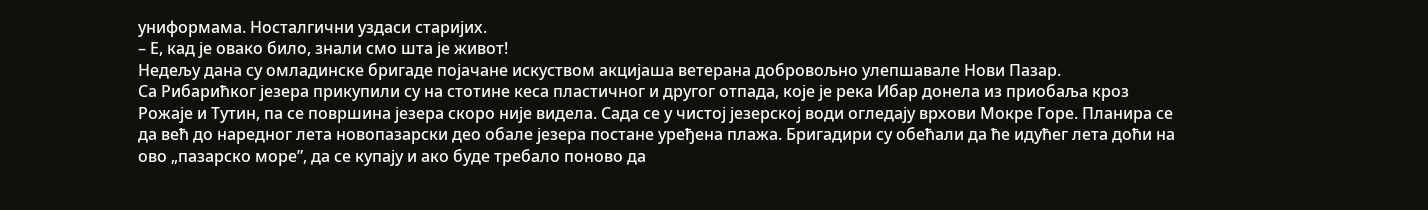униформама. Носталгични уздаси старијих.
– Е, кад је овако било, знали смо шта је живот!
Недељу дана су омладинске бригаде појачане искуством акцијаша ветерана добровољно улепшавале Нови Пазар.
Са Рибарићког језера прикупили су на стотине кеса пластичног и другог отпада, које је река Ибар донела из приобаља кроз Рожаје и Тутин, па се површина језера скоро није видела. Сада се у чистој језерској води огледају врхови Мокре Горе. Планира се да већ до наредног лета новопазарски део обале језера постане уређена плажа. Бригадири су обећали да ће идућег лета доћи на ово „пазарско море”, да се купају и ако буде требало поново да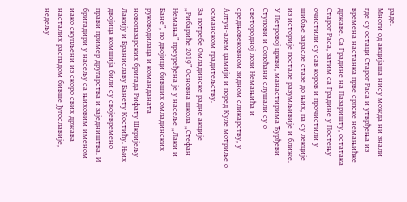раде.
Многи од акцијаша нису можда ни знали где су остаци Старог Раса и утврђења из времена настанка прве српске немањићке државе. Са Градине на Пазаришту, остатака Старог Раса, затим са Градине у Постењу очистили су сав коров и прочистили у шибље зарасле стазе до њих, па су лекције из историје постале разумљивије и ближе. У Петровој цркви, манастирима Ђурђеви Ступови и Сопоћани слушали су о светородној лози Немањића и средњовековном зидном сликарству, у Алтун-алем џамији и поред Куле мотриље о османском градитељству.
За потребе Омладинске радне акције „Рибариће 2019” Основна школа „Стефан Немања” преуређена је у насеље „Лаки и Бане”, по двојици бивших омладинских руководилаца и команданата новопазарских бригада Рифату Шкријељу Лакију и Браниславу Банету Костићу. Њих двојица комшија били су својевремено прави пример другарства и заједништва. И бригадири у насељу са њиховим именом иако скупљени из скоро свих држава насталих распадом бивше Југославије, недељу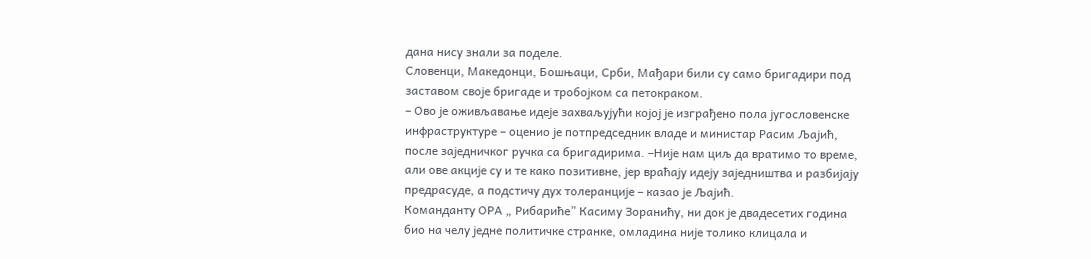дана нису знали за поделе.
Словенци, Македонци, Бошњаци, Срби, Мађари били су само бригадири под заставом своје бригаде и тробојком са петокраком.
– Ово је оживљавање идеје захваљујући којој је изграђено пола југословенске инфраструктуре – оценио је потпредседник владе и министар Расим Љајић, после заједничког ручка са бригадирима. –Није нам циљ да вратимо то време, али ове акције су и те како позитивне, јер враћају идеју заједништва и разбијају предрасуде, а подстичу дух толеранције – казао је Љајић.
Команданту ОРА „ Рибариће” Касиму Зоранићу, ни док је двадесетих година био на челу једне политичке странке, омладина није толико клицала и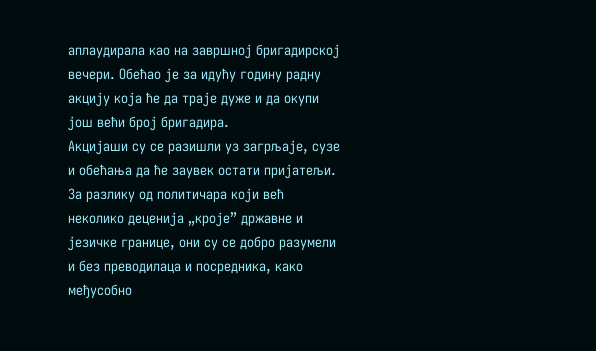аплаудирала као на завршној бригадирској вечери. Обећао је за идућу годину радну акцију која ће да траје дуже и да окупи још већи број бригадира.
Акцијаши су се разишли уз загрљаје, сузе и обећања да ће заувек остати пријатељи. За разлику од политичара који већ неколико деценија „кроје” државне и језичке границе, они су се добро разумели и без преводилаца и посредника, како међусобно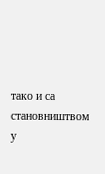тако и са становништвом у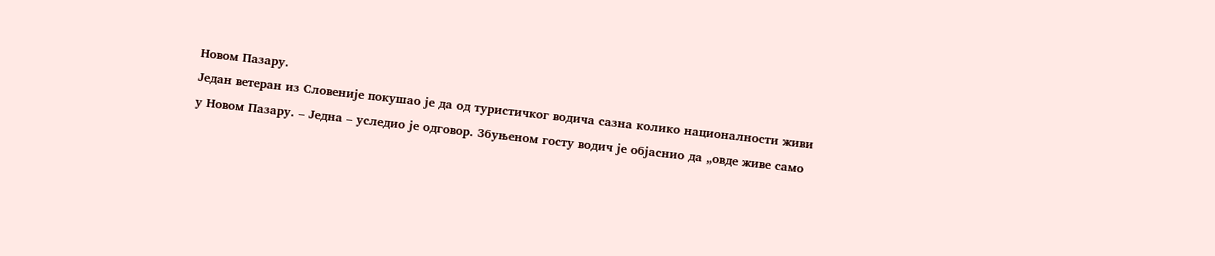Новом Пазару.
Један ветеран из Словеније покушао је да од туристичког водича сазна колико националности живи у Новом Пазару. – Једна – уследио је одговор. Збуњеном госту водич је објаснио да „овде живе само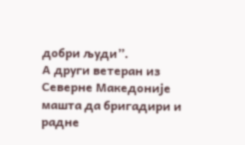добри људи”.
А други ветеран из Северне Македоније машта да бригадири и радне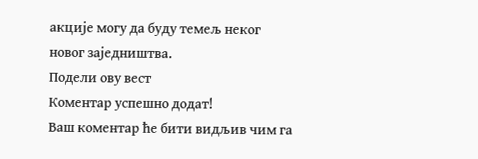акције могу да буду темељ неког новог заједништва.
Подели ову вест
Комeнтар успeшно додат!
Ваш комeнтар ћe бити видљив чим га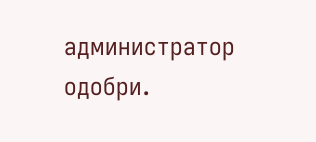администратор одобри.